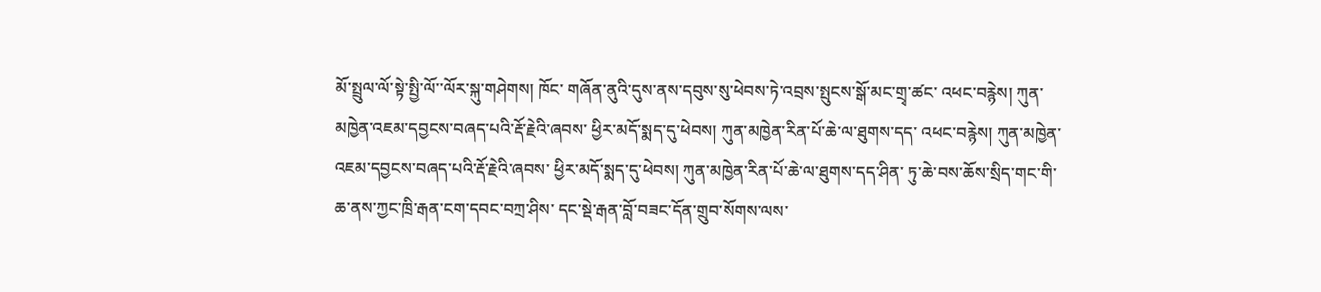མོ་སྤྲུལ་ལོ་སྟེ་སྤྱི་ལོ་་ལོར་སྐུ་གཤེགས། ཁོང་ གཞོན་ནུའི་དུས་ནས་དབུས་སུ་ཕེབས་ཏེ་འབྲས་སྤུངས་སྒོ་མང་གྲྭ་ཚང་ འཕང་བརྙེས། ཀུན་མཁྱེན་འཇམ་དབྱངས་བཞད་པའི་རྡོ་རྗེའི་ཞབས་ ཕྱིར་མདོ་སྨད་དུ་ཕེབས། ཀུན་མཁྱེན་རིན་པོ་ཆེ་ལ་ཐུགས་དད་ འཕང་བརྙེས། ཀུན་མཁྱེན་འཇམ་དབྱངས་བཞད་པའི་རྡོ་རྗེའི་ཞབས་ ཕྱིར་མདོ་སྨད་དུ་ཕེབས། ཀུན་མཁྱེན་རིན་པོ་ཆེ་ལ་ཐུགས་དད་ཤིན་ ཏུ་ཆེ་བས་ཆོས་སྲིད་གང་གི་ཆ་ནས་ཀྱང་ཁྲི་རྒན་ངག་དབང་བཀྲ་ཤིས་ དང་སྡེ་རྒན་བློ་བཟང་དོན་གྲུབ་སོགས་ལས་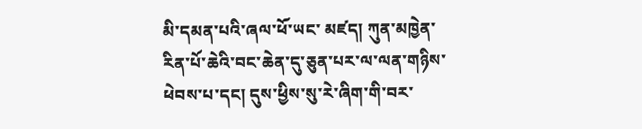མི་དམན་པའི་ཞལ་ཕོ་ཡང་ མཛད། ཀུན་མཁྱེན་རིན་པོ་ཆེའི་བང་ཆེན་དུ་ཅུན་པར་ལ་ལན་གཉིས་ ཕེབས་པ་དང། དུས་ཕྱིས་སུ་རེ་ཞིག་གི་བར་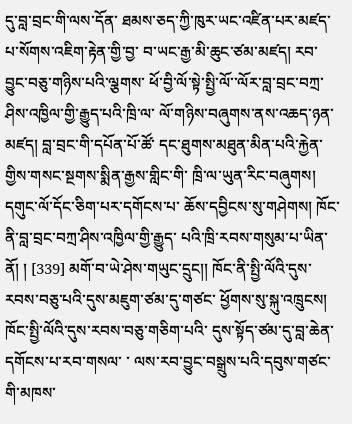དུ་བླ་བྲང་གི་ལས་དོན་ ཐམས་ཅད་ཀྱི་ཁུར་ཡང་འཛིན་པར་མཛད་པ་སོགས་འཇིག་རྟེན་གྱི་བྱ་ བ་ཡང་རྒྱ་མི་ཆུང་ཙམ་མཛད། རབ་བྱུང་བཅུ་གཉིས་པའི་ལྕགས་ ཕོ་བྱི་ལོ་སྟེ་སྤྱི་ལོ་་ལོར་བླ་བྲང་བཀྲ་ཤིས་འཁྱིལ་གྱི་རྒྱུད་པའི་ཁྲི་ལ་ ལོ་གཉིས་བཞུགས་ནས་འཆད་ཉན་མཛད། བླ་བྲང་གི་དཔོན་པོ་ཚོ་ དང་ཐུགས་མཐུན་མིན་པའི་རྐྱེན་གྱིས་གསང་སྔགས་སྨིན་རྒྱས་གླིང་གི་ ཁྲི་ལ་ཡུན་རིང་བཞུགས། དགུང་ལོ་དོང་ཅིག་པར་དགོངས་པ་ ཆོས་དབྱིངས་སུ་གཤེགས། ཁོང་ནི་བླ་བྲང་བཀྲ་ཤིས་འཁྱིལ་གྱི་རྒྱུད་ པའི་ཁྲི་རབས་གསུམ་པ་ཡིན་ནོ། ། [339] མགོ་བ་ཡེ་ཤེས་གཡུང་དྲུང།། ཁོང་ནི་སྤྱི་ལོའི་དུས་རབས་བཅུ་པའི་དུས་མཇུག་ཙམ་དུ་གཙང་ ཕྱོགས་སུ་སྐུ་འཁྲུངས། ཁོང་སྤྱི་ལོའི་དུས་རབས་བཅུ་གཅིག་པའི་ དུས་སྟོད་ཙམ་དུ་བླ་ཆེན་དགོངས་པ་རབ་གསལ་ ་ ལས་རབ་བྱུང་བསྒྲུས་པའི་དབུས་གཙང་གི་མཁས་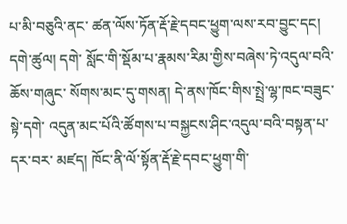པ་མི་བཅུའི་ནང་ ཚན་ལོས་ཏོན་རྡོ་རྗེ་དབང་ཕྱུག་ལས་རབ་བྱུང་དང། དགེ་ཚུལ། དགེ་ སློང་གི་སྡོམ་པ་རྣམས་རིམ་གྱིས་བཞེས་ཏེ་འདུལ་བའི་ཆོས་གཞུང་ སོགས་མང་དུ་གསན། དེ་ནས་ཁོང་གིས་སྤྲེ་ལྷ་ཁང་བཟུང་སྟེ་དགེ་ འདུན་མང་པོའི་ཚོགས་པ་བསྐྱངས་ཤིང་འདུལ་བའི་བསྟན་པ་དར་བར་ མཛད། ཁོང་ནི་ལོ་སྟོན་རྡོ་རྗེ་དབང་ཕྱུག་གི་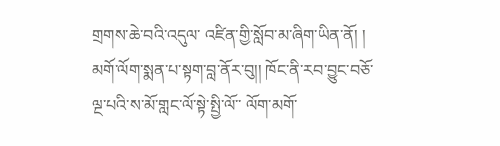གྲགས་ཆེ་བའི་འདུལ་ འཛིན་གྱི་སློབ་མ་ཞིག་ཡིན་ནོ། ། མགོ་ལོག་སྨན་པ་སྟག་བླ་ནོར་བུ།། ཁོང་ནི་རབ་བྱུང་བཅོ་ལྔ་པའི་ས་མོ་གླང་ལོ་སྟེ་སྤྱི་ལོ་་ ལོག་མགོ་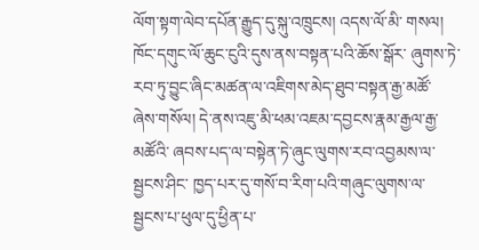ལོག་སྟག་ལེབ་དཔོན་རྒྱུད་དུ་སྐུ་འཁྲུངས། འདས་ལོ་མི་ གསལ། ཁོང་དགུང་ལོ་ཆུང་ངུའི་དུས་ནས་བསྟན་པའི་ཆོས་སྒོར་ ཞུགས་ཏེ་རབ་ཏུ་བྱུང་ཞིང་མཚན་ལ་འཇིགས་མེད་ཐུབ་བསྟན་རྒྱ་མཚོ་ ཞེས་གསོལ། དེ་ནས་འཇུ་མི་ཕམ་འཇམ་དབྱངས་རྣམ་རྒྱལ་རྒྱ་མཚོའི་ ཞབས་པད་ལ་བསྟེན་ཏེ་ཞུང་ལུགས་རབ་འབྱམས་ལ་སྦྱངས་ཤིང་ ཁྱད་པར་དུ་གསོ་བ་རིག་པའི་གཞུང་ལུགས་ལ་སྦྱངས་པ་ཕུལ་དུ་ཕྱིན་པ་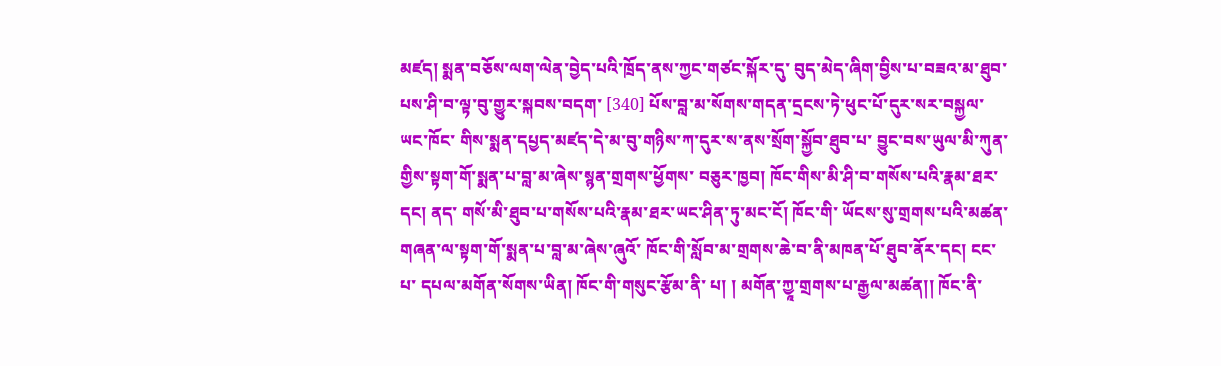མཛད། སྨན་བཅོས་ལག་ལེན་བྱེད་པའི་ཁྲོད་ནས་ཀྱང་གཙང་སྐོར་དུ་ བུད་མེད་ཞིག་བྱིས་པ་བཟའ་མ་ཐུབ་པས་ཤི་བ་ལྟ་བུ་གྱུར་སྐབས་བདག་ [340] པོས་བླ་མ་སོགས་གདན་དྲངས་ཏེ་ཕུང་པོ་དུར་སར་བསྐྱལ་ཡང་ཁོང་ གིས་སྨན་དཔྱད་མཛད་དེ་མ་བུ་གཉིས་ཀ་དུར་ས་ནས་སྲོག་སྐྱོབ་ཐུབ་པ་ བྱུང་བས་ཡུལ་མི་ཀུན་གྱིས་སྟག་གོ་སྨན་པ་བླ་མ་ཞེས་སྙན་གྲགས་ཕྱོགས་ བཅུར་ཁྱབ། ཁོང་གིས་མི་ཤི་བ་གསོས་པའི་རྣམ་ཐར་དང། ནད་ གསོ་མི་ཐུབ་པ་གསོས་པའི་རྣམ་ཐར་ཡང་ཤིན་ཏུ་མང་ངོ། ཁོང་གི་ ཡོངས་སུ་གྲགས་པའི་མཚན་གཞན་ལ་སྟག་གོ་སྨན་པ་བླ་མ་ཞེས་ཞུའོ་ ཁོང་གི་སློབ་མ་གྲགས་ཆེ་བ་ནི་མཁན་པོ་ཐུབ་ནོར་དང། ངང་པ་ དཔལ་མགོན་སོགས་ཡིན། ཁོང་གི་གསུང་རྩོམ་ནི་ པ། ། མགོན་ཀྱཱ་གྲགས་པ་རྒྱལ་མཚན།། ཁོང་ནི་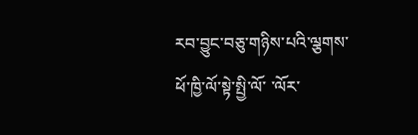རབ་བྱུང་བཅུ་གཉིས་པའི་ལྕགས་ཕོ་ཁྱི་ལོ་སྟེ་སྤྱི་ལོ་ ་ལོར་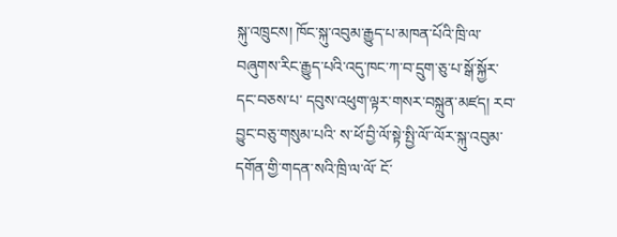སྐུ་འཁྲུངས། ཁོང་སྐུ་འབུམ་རྒྱུད་པ་མཁན་པོའི་ཁྲི་ལ་ བཞུགས་རིང་རྒྱུད་པའི་འདུ་ཁང་ཀ་བ་དྲུག་ཅུ་པ་སྒོ་སྐྱོར་དང་བཅས་པ་ དབུས་འཕུག་ལྟར་གསར་བསྐྲུན་མཛད། རབ་བྱུང་བཅུ་གསུམ་པའི་ ས་ཕོ་བྱི་ལོ་སྟེ་སྤྱི་ལོ་་ལོར་སྐུ་འབུམ་དགོན་གྱི་གདན་སའི་ཁྲི་ལ་ལོ་ ངོ་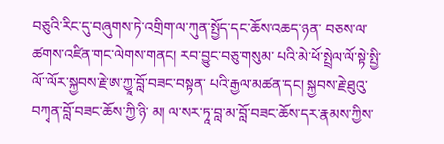བཅུའི་རིང་དུ་བཞུགས་ཏེ་འགྲིག་ལ་ཀུན་སྤྱོད་དང་ཆོས་འཆད་ཉན་ བཅས་ལ་ཚགས་འཛིན་གང་ལེགས་གནང། རབ་བྱུང་བཅུ་གསུམ་ པའི་མེ་ཕོ་སྤྲེལ་ལོ་སྟེ་སྤྱི་ལོ་་ལོར་སྐྱབས་རྗེ་ཨ་ཀྱཱ་བློ་བཟང་བསྟན་ པའི་རྒྱལ་མཚན་དང། སྐྱབས་རྗེ་ཐུའུ་བཀྭན་བློ་བཟང་ཆོས་ཀྱི་ཉི་ མ། ལ་སར་ཏཱ་བླ་མ་བློ་བཟང་ཆོས་དར་རྣམས་ཀྱིས་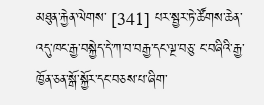མཐུན་རྐྱེན་ལེགས་ [341] པར་སྦྱར་ཏེ་ཚོགས་ཆེན་འདུ་ཁང་རྒྱ་བསྐྱེད་དེ་ཀ་བ་བརྒྱ་དང་ལྔ་བཅུ་ ང་བཞིའི་རྒྱ་ཁྱོན་ཅན་སྒོ་སྐྱོར་དང་བཅས་པ་ཞིག་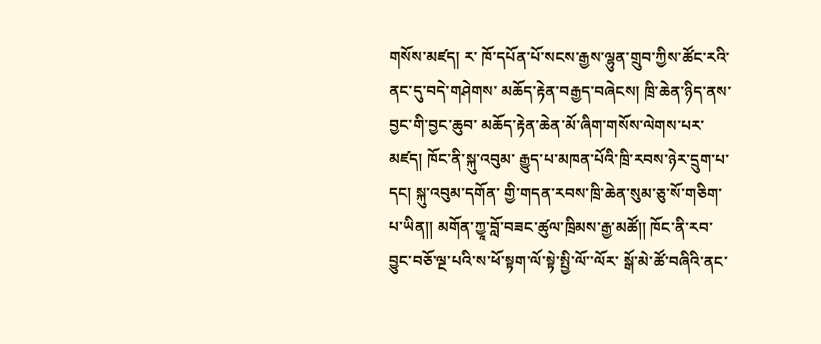གསོས་མཛད། ར་ ཁོ་དཔོན་པོ་སངས་རྒྱས་ལྷུན་གྲུབ་ཀྱིས་ཚོང་རའི་ནང་དུ་བདེ་གཤེགས་ མཆོད་རྟེན་བརྒྱད་བཞེངས། ཁྲི་ཆེན་ཉིད་ནས་བྱང་གི་བྱང་ཆུབ་ མཆོད་རྟེན་ཆེན་མོ་ཞིག་གསོས་ལེགས་པར་མཛད། ཁོང་ནི་སྐུ་འབུམ་ རྒྱུད་པ་མཁན་པོའི་ཁྲི་རབས་ཉེར་དྲུག་པ་དང། སྐུ་འབུམ་དགོན་ གྱི་གདན་རབས་ཁྲི་ཆེན་སུམ་ཅུ་སོ་གཅིག་པ་ཡིན།། མགོན་ཀྱཱ་བློ་བཟང་ཚུལ་ཁྲིམས་རྒྱ་མཚོ།། ཁོང་ནི་རབ་བྱུང་བཅོ་ལྔ་པའི་ས་ཕོ་སྟག་ལོ་སྟེ་སྤྱི་ལོ་་ལོར་ སྒོ་མེ་ཚོ་བཞིའི་ནང་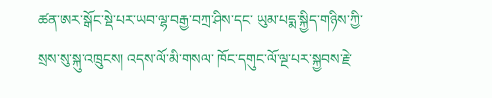ཚན་ཨར་སྒོང་སྡེ་པར་ཡབ་ལྷ་བརྒྱ་བཀྲ་ཤིས་དང་ ཡུམ་པདྨ་སྐྱིད་གཉིས་ཀྱི་སྲས་སུ་སྐུ་འཁྲུངས། འདས་ལོ་མི་གསལ་ ཁོང་དགུང་ལོ་ལྔ་པར་སྐྱབས་རྗེ་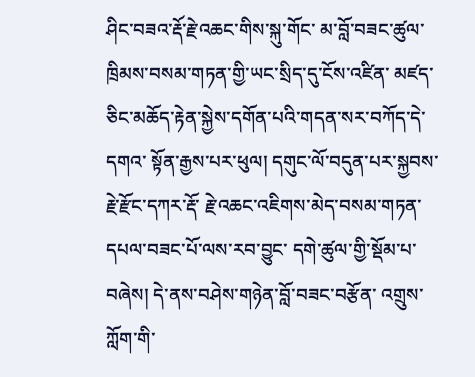ཤིང་བཟའ་རྡོ་རྗེ་འཆང་གིས་སྐུ་གོང་ མ་བློ་བཟང་ཚུལ་ཁྲིམས་བསམ་གཏན་གྱི་ཡང་སྲིད་དུ་ངོས་འཛིན་ མཛད་ཅིང་མཆོད་རྟེན་སྐྱེས་དགོན་པའི་གདན་སར་བཀོད་དེ་དགའ་ སྟོན་རྒྱས་པར་ཕུལ། དགུང་ལོ་བདུན་པར་སྐྱབས་རྗེ་རྫོང་དཀར་རྡོ་ རྗེ་འཆང་འཇིགས་མེད་བསམ་གཏན་དཔལ་བཟང་པོ་ལས་རབ་བྱུང་ དགེ་ཚུལ་གྱི་སྡོམ་པ་བཞེས། དེ་ནས་བཤེས་གཉེན་བློ་བཟང་བརྩོན་ འགྲུས་ཀློག་གི་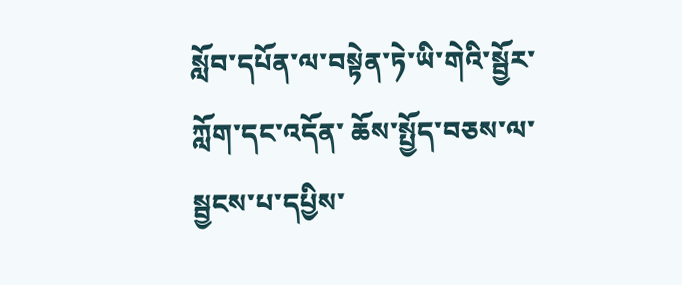སློབ་དཔོན་ལ་བསྟེན་ཏེ་ཡི་གེའི་སྦྱོར་ཀློག་དང་འདོན་ ཆོས་སྤྱོད་བཅས་ལ་སྦྱངས་པ་དཔྱིས་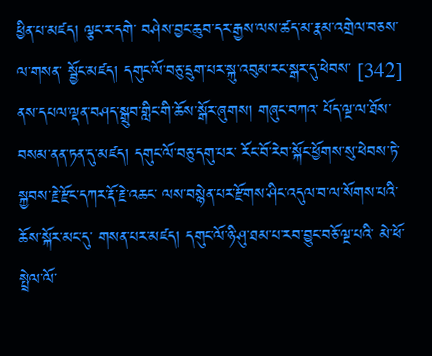ཕྱིན་པ་མཛད། ལྕང་ར་དགེ་ བཤེས་བྱང་ཆུབ་དར་རྒྱས་ལས་ཚད་མ་རྣམ་འགྲེལ་བཅས་ལ་གསན་ སྦྱོང་མཛད། དགུང་ལོ་བཅུ་དྲུག་པར་སྐུ་འབུམ་རང་སྒར་དུ་ཕེབས་ [342] ནས་དཔལ་ལྡན་བཤད་སྒྲུབ་གླིང་གི་ཆོས་སྒོར་ཞུགས། གཞུང་བཀའ་ པོད་ལྔ་ལ་ཐོས་བསམ་ནན་ཏན་དུ་མཛད། དགུང་ལོ་བཅུ་དགུ་པར་ རོང་བོ་རེབ་སྐོང་ཕྱོགས་སུ་ཕེབས་ཏེ་སྐྱབས་རྗེ་རྫོང་དཀར་རྡོ་རྗེ་འཆང་ ལས་བསྙེན་པར་རྫོགས་ཤིང་འདུལ་བ་ལ་སོགས་པའི་ཆོས་སྐོར་མང་དུ་ གསན་པར་མཛད། དགུང་ལོ་ཉི་ཤུ་ཐམ་པ་རབ་བྱུང་བཅོ་ལྔ་པའི་ མེ་ཕོ་སྤྲེལ་ལོ་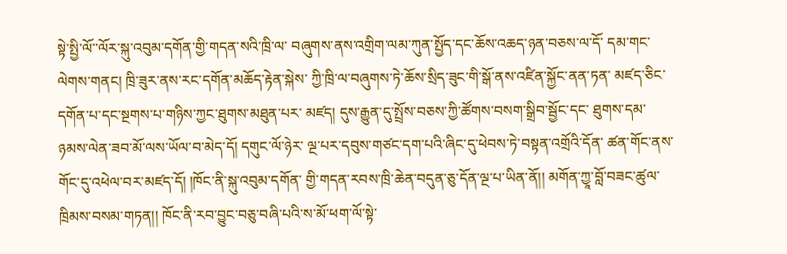སྟེ་སྤྱི་ལོ་་ལོར་སྐུ་འབུམ་དགོན་གྱི་གདན་སའི་ཁྲི་ལ་ བཞུགས་ནས་འགྲིག་ལམ་ཀུན་སྤྱོད་དང་ཆོས་འཆད་ཉན་བཅས་ལ་དོ་ དམ་གང་ལེགས་གནང། ཁྲི་ཟུར་ནས་རང་དགོན་མཆོད་རྟེན་སྐེས་ ཀྱི་ཁྲི་ལ་བཞུགས་ཏེ་ཆོས་སྲིད་ཟུང་གི་སྒོ་ནས་འཛིན་སྐྱོང་ནན་ཏན་ མཛད་ཅིང་དགོན་པ་དང་སྔགས་པ་གཉིས་ཀྱང་ཐུགས་མཐུན་པར་ མཛད། དུས་རྒྱུན་དུ་སྤྲོས་བཅས་ཀྱི་ཚོགས་བསག་སྒྲིབ་སྦྱོང་དང་ ཐུགས་དམ་ཉམས་ལེན་ཟབ་མོ་ལས་ཡོལ་བ་མེད་དོ། དགུང་ལོ་ཉེར་ ལྔ་པར་དབུས་གཙང་དག་པའི་ཞིང་དུ་ཕེབས་ཏེ་བསྟན་འགྲོའི་དོན་ ཚན་གོང་ནས་གོང་དུ་འཕེལ་བར་མཛད་དོ། །ཁོང་ནི་སྐུ་འབུམ་དགོན་ གྱི་གདན་རབས་ཁྲི་ཆེན་བདུན་ཅུ་དོན་ལྔ་པ་ཡིན་ནོ།། མགོན་ཀྱཱ་བློ་བཟང་ཚུལ་ཁྲིམས་བསམ་གཏན།། ཁོང་ནི་རབ་བྱུང་བཅུ་བཞི་པའི་ས་མོ་ཕག་ལོ་སྟེ་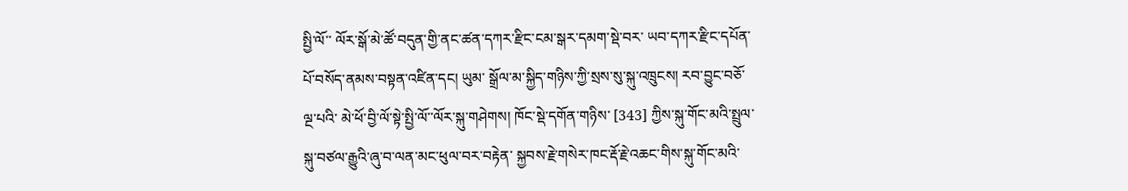སྤྱི་ལོ་་ ལོར་སྒོ་མེ་ཚོ་བདུན་གྱི་ནང་ཚན་དཀར་རྫིང་ངམ་སྒར་དམག་སྡེ་བར་ ཡབ་དཀར་རྫིང་དཔོན་པོ་བསོད་ནམས་བསྟན་འཛིན་དང། ཡུམ་ སྒྲོལ་མ་སྐྱིད་གཉིས་ཀྱི་སྲས་སུ་སྐུ་འཁྲུངས། རབ་བྱུང་བཅོ་ལྔ་པའི་ མེ་ཕོ་བྱི་ལོ་སྟེ་སྤྱི་ལོ་་ལོར་སྐུ་གཤེགས། ཁོང་སྡེ་དགོན་གཉིས་ [343] ཀྱིས་སྐུ་གོང་མའི་སྤྲུལ་སྐུ་བཙལ་རྒྱུའི་ཞུ་བ་ལན་མང་ཕུལ་བར་བརྟེན་ སྐྱབས་རྗེ་གསེར་ཁང་རྡོ་རྗེ་འཆང་གིས་སྐུ་གོང་མའི་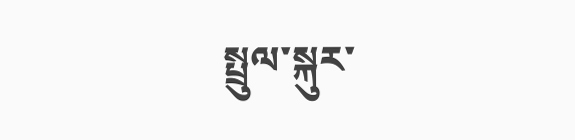སྤྲུལ་སྐུར་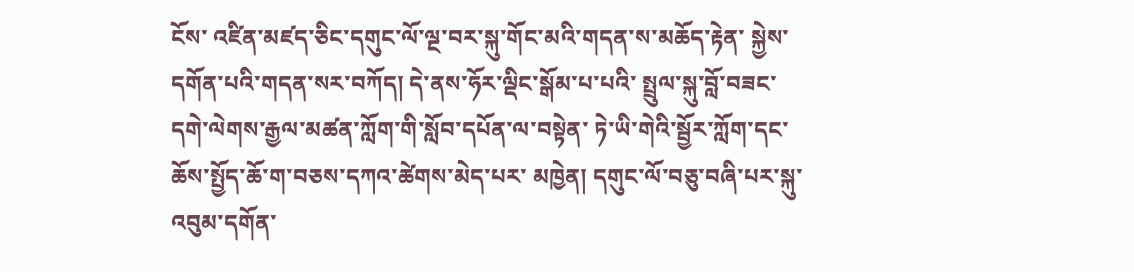ངོས་ འཛིན་མཛད་ཅིང་དགུང་ལོ་ལྔ་བར་སྐུ་གོང་མའི་གདན་ས་མཆོད་རྟེན་ སྐྱེས་དགོན་པའི་གདན་སར་བཀོད། དེ་ནས་ཧོར་ལྡིང་སྒོམ་པ་པའི་ སྤྲུལ་སྐུ་བློ་བཟང་དགེ་ལེགས་རྒྱལ་མཚན་ཀློག་གི་སློབ་དཔོན་ལ་བསྟེན་ ཏེ་ཡི་གེའི་སྦྱོར་ཀློག་དང་ཆོས་སྤྱོད་ཆོ་ག་བཅས་དཀའ་ཚེགས་མེད་པར་ མཁྱེན། དགུང་ལོ་བཅུ་བཞི་པར་སྐུ་འབུམ་དགོན་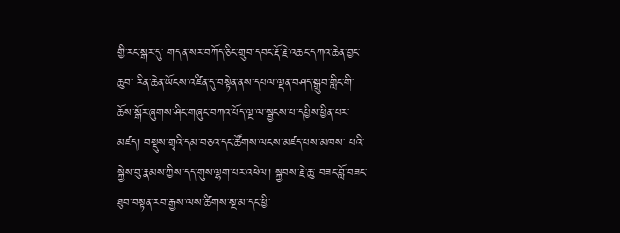གྱི་རང་སྒར་དུ་ གདན་སར་བཀོད་ཅིང་གྲུབ་དབང་རྡོ་རྗེ་འཆང་དཀའ་ཆེན་བྱང་ཆུབ་ རིན་ཆེན་ཡོངས་འཛིན་དུ་བསྟེན་ནས་དཔལ་ལྡན་བཤད་སྒྲུབ་གླིང་གི་ ཆོས་སྒོར་ཞུགས་ཤིང་གཞུང་བཀའ་པོད་ལྔ་ལ་སྦྱངས་པ་དཔྱིས་ཕྱིན་པར་ མཛད། བསྡུས་གྲྭའི་དམ་བཅའ་དང་ཚོགས་ལངས་མཛད་པས་མཁས་ པའི་སྐྱེས་བུ་རྣམས་ཀྱིས་དད་གུས་ལྷག་པར་འཕེལ། སྐྱབས་རྗེ་ཆུ་ བཟང་བློ་བཟང་ཐུབ་བསྟན་རབ་རྒྱས་ལས་ཚིགས་སྔ་མ་དང་ཕྱི་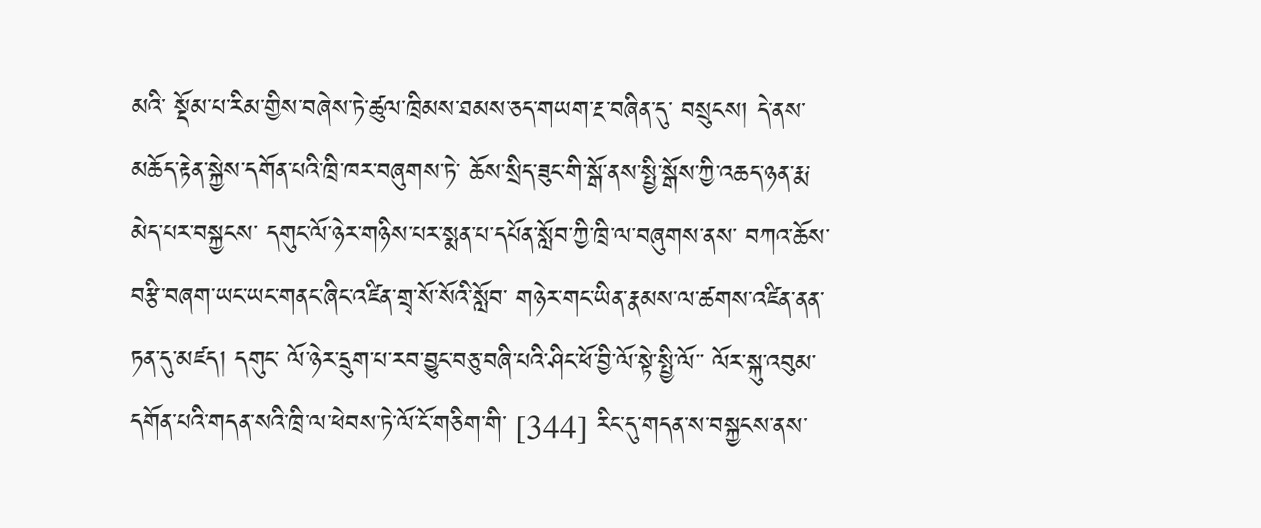མའི་ སྡོམ་པ་རིམ་གྱིས་བཞེས་ཏེ་ཚུལ་ཁྲིམས་ཐམས་ཅད་གཡག་རྔ་བཞིན་དུ་ བསྲུངས། དེ་ནས་མཆོད་རྟེན་སྐྱེས་དགོན་པའི་ཁྲི་ཁར་བཞུགས་ཏེ་ ཆོས་སྲིད་ཟུང་གི་སྒོ་ནས་སྤྱི་སྒོས་ཀྱི་འཆད་ཉན་རྨ་མེད་པར་བསྐྱངས་ དགུང་ལོ་ཉེར་གཉིས་པར་སྨན་པ་དཔོན་སློབ་ཀྱི་ཁྲི་ལ་བཞུགས་ནས་ བཀའ་ཆོས་བརྩི་བཞག་ཡང་ཡང་གནང་ཞིང་འཛིན་གྲྭ་སོ་སོའི་སློབ་ གཉེར་གང་ཡིན་རྣམས་ལ་ཚགས་འཛིན་ནན་ཏན་དུ་མཛད། དགུང་ ལོ་ཉེར་དྲུག་པ་རབ་བྱུང་བཅུ་བཞི་པའི་ཤིང་ཕོ་བྱི་ལོ་སྟེ་སྤྱི་ལོ་་ ལོར་སྐུ་འབུམ་དགོན་པའི་གདན་སའི་ཁྲི་ལ་ཕེབས་ཏེ་ལོ་ངོ་གཅིག་གི་ [344] རིང་དུ་གདན་ས་བསྐྱངས་ནས་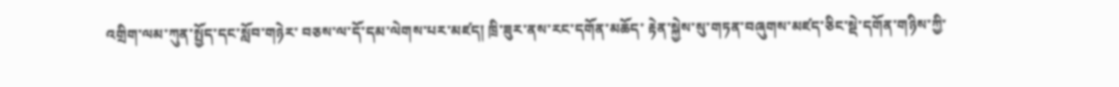འགྲིག་ལམ་ཀུན་སྤྱོད་དང་སློབ་གཉེར་ བཅས་ལ་དོ་དམ་ལེགས་པར་མཛད། ཁྲི་ཟུར་ནས་རང་དགོན་མཆོད་ རྟེན་སྐྱེས་སུ་གཏན་བཞུགས་མཛད་ཅིང་སྡེ་དགོན་གཉིས་ཀྱི་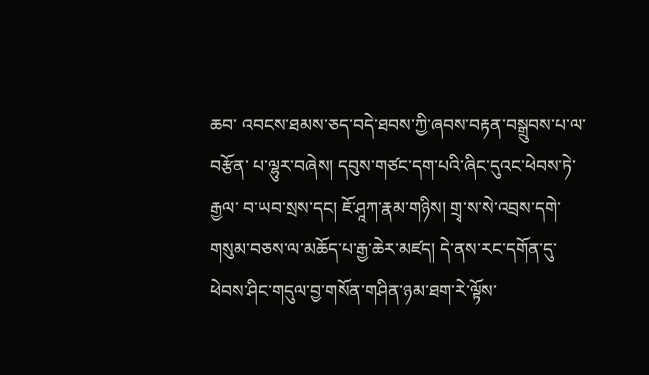ཆབ་ འབངས་ཐམས་ཅད་བདེ་ཐབས་ཀྱི་ཞབས་བརྟན་བསྒྲུབས་པ་ལ་བརྩོན་ པ་ལྷུར་བཞེས། དབུས་གཙང་དག་པའི་ཞིང་དུའང་ཕེབས་ཏེ་རྒྱལ་ བ་ཡབ་སྲས་དང། ཇོ་ཤཱཀ་རྣམ་གཉིས། གྲྭ་ས་སེ་འབྲས་དགེ་ གསུམ་བཅས་ལ་མཆོད་པ་རྒྱ་ཆེར་མཛད། དེ་ནས་རང་དགོན་དུ་ ཕེབས་ཤིང་གདུལ་བྱ་གསོན་གཤིན་ཉམ་ཐག་རེ་ལྟོས་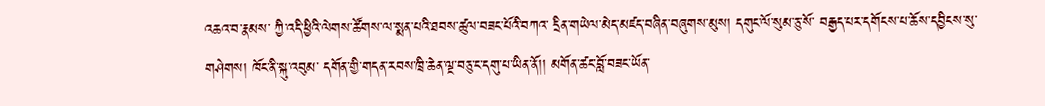འཆའ་བ་རྣམས་ ཀྱི་འདི་ཕྱིའི་ལེགས་ཚོགས་ལ་སྨན་པའི་ཐབས་ཚུལ་བཟང་པོའི་བཀའ་ དྲིན་གཡེལ་མེད་མཛད་བཞིན་བཞུགས་མུས། དགུང་ལོ་སུམ་ཅུ་སོ་ བརྒྱད་པར་དགོངས་པ་ཆོས་དབྱིངས་སུ་གཤེགས། ཁོང་ནི་སྐུ་འབུམ་ དགོན་གྱི་གདན་རབས་ཁྲི་ཆེན་ལྔ་བཅུ་ང་དགུ་པ་ཡིན་ནོ།། མགོན་ཚང་བློ་བཟང་ཡོན་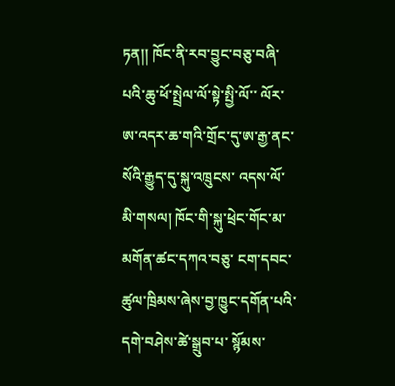ཏན།། ཁོང་ནི་རབ་བྱུང་བཅུ་བཞི་པའི་ཆུ་ཕོ་སྤྲེལ་ལོ་སྟེ་སྤྱི་ལོ་་ ལོར་ཨ་འདར་ཆ་གའི་གྲོང་དུ་ཨ་རྒྱ་ནང་སོའི་རྒྱུད་དུ་སྐུ་འཁྲུངས་ འདས་ལོ་མི་གསལ། ཁོང་གི་སྐུ་ཕྲེང་གོང་མ་མགོན་ཚང་དཀའ་བཅུ་ ངག་དབང་ཚུལ་ཁྲིམས་ཞེས་བྱ་ཁྱུང་དགོན་པའི་དགེ་བཤེས་ཚེ་སྒྲུབ་པ་ སྙོམས་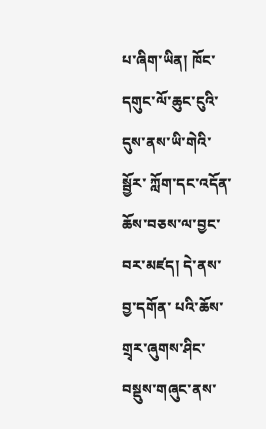པ་ཞིག་ཡིན། ཁོང་དགུང་ལོ་ཆུང་ངུའི་དུས་ནས་ཡི་གེའི་སྦྱོར་ ཀློག་དང་འདོན་ཆོས་བཅས་ལ་བྱང་བར་མཛད། དེ་ནས་བྱ་དགོན་ པའི་ཆོས་གྲྭར་ཞུགས་ཤིང་བསྡུས་གཞུང་ནས་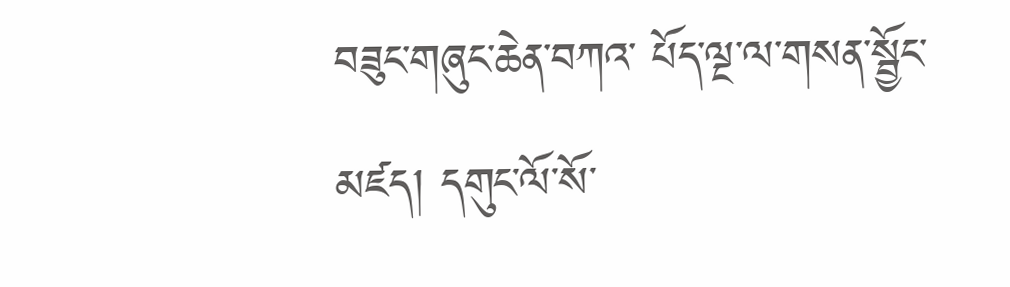བཟུང་གཞུང་ཆེན་བཀའ་ པོད་ལྔ་ལ་གསན་སྦྱོང་མཛད། དགུང་ལོ་སོ་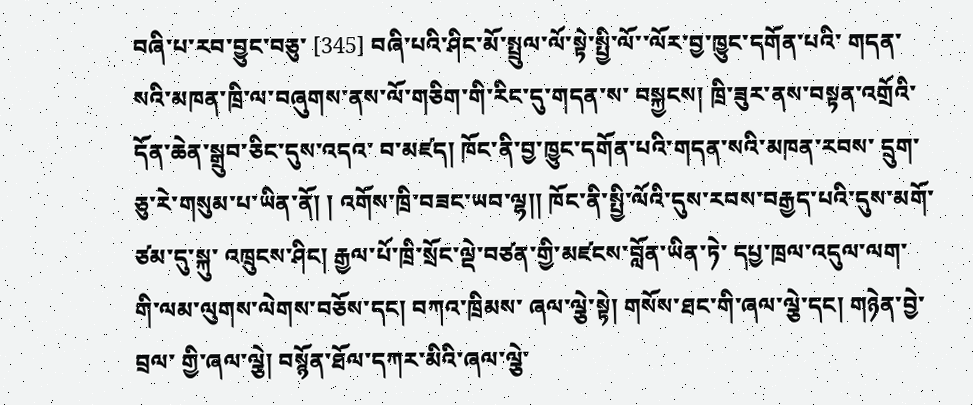བཞི་པ་རབ་བྱུང་བཅུ་ [345] བཞི་པའི་ཤིང་མོ་སྤྲུལ་ལོ་སྟེ་སྤྱི་ལོ་་ལོར་བྱ་ཁྱུང་དགོན་པའི་ གདན་སའི་མཁན་ཁྲི་ལ་བཞུགས་ནས་ལོ་གཅིག་གི་རིང་དུ་གདན་ས་ བསྐྱངས། ཁྲི་ཟུར་ནས་བསྟན་འགྲོའི་དོན་ཆེན་སྒྲུབ་ཅིང་དུས་འདའ་ བ་མཛད། ཁོང་ནི་བྱ་ཁྱུང་དགོན་པའི་གདན་སའི་མཁན་རབས་ དྲུག་ཅུ་རེ་གསུམ་པ་ཡིན་ནོ། ། འགོས་ཁྲི་བཟང་ཡབ་ལྷ།། ཁོང་ནི་སྤྱི་ལོའི་དུས་རབས་བརྒྱད་པའི་དུས་མགོ་ཙམ་དུ་སྐུ་ འཁྲུངས་ཤིང། རྒྱལ་པོ་ཁྲི་སྲོང་ལྡེ་བཙན་གྱི་མཛངས་བློན་ཡིན་ཏེ་ དཔྱ་ཁྲལ་འདུལ་ལག་གི་ལམ་ལུགས་ལེགས་བཅོས་དང། བཀའ་ཁྲིམས་ ཞལ་ལྕེ་སྟེ། གསོས་ཐང་གི་ཞལ་ལྕེ་དང། གཉེན་བྱེ་བྲལ་ གྱི་ཞལ་ལྕེ། བསྙོན་ཐོལ་དཀར་མིའི་ཞལ་ལྕེ་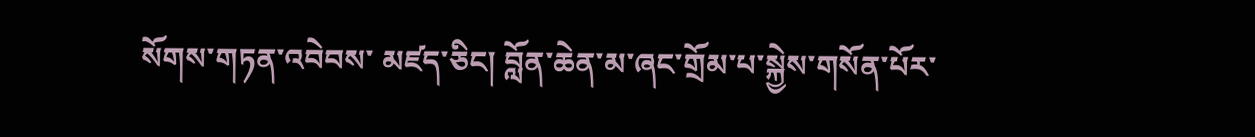སོགས་གཏན་འབེབས་ མཛད་ཅིང། བློན་ཆེན་མ་ཞང་གྲོམ་པ་སྐྱེས་གསོན་པོར་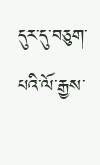དུར་དུ་བཅུག་ པའི་ལོ་རྒྱས་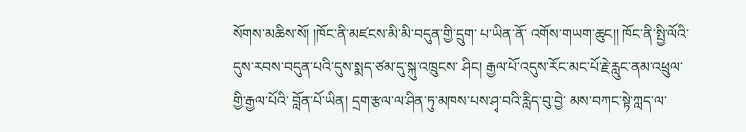སོགས་མཆིས་སོ། །ཁོང་ནི་མཛངས་མི་མི་བདུན་གྱི་དྲུག་ པ་ཡིན་ནོ་ འགོས་གཡག་ཆུང།། ཁོང་ནི་སྤྱི་ལོའི་དུས་རབས་བདུན་པའི་དུས་སྨད་ཙམ་དུ་སྐུ་འཁྲུངས་ ཤིང། རྒྱལ་པོ་འདུས་རོང་མང་པོ་རྗེ་རླུང་ནམ་འཕྲུལ་གྱི་རྒྱལ་པོའི་ བློན་པོ་ཡིན། དྲག་རྩལ་ལ་ཤིན་ཏུ་མཁས་པས་ཤྭ་བའི་རླིད་བུ་བྱེ་ མས་བཀང་སྟེ་ཀླད་ལ་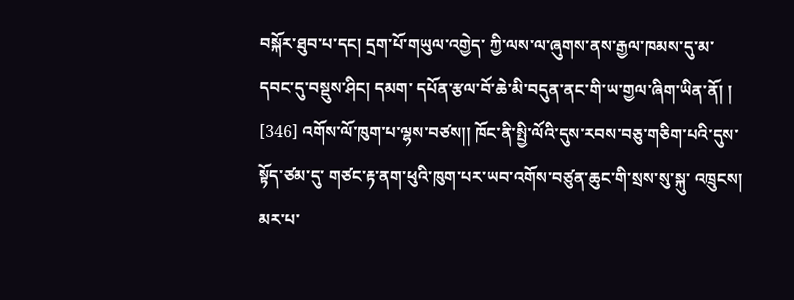བསྐོར་ཐུབ་པ་དང། དྲག་པོ་གཡུལ་འགྱེད་ ཀྱི་ལས་ལ་ཞུགས་ནས་རྒྱལ་ཁམས་དུ་མ་དབང་དུ་བསྡུས་ཤིང། དམག་ དཔོན་རྩལ་བོ་ཆེ་མི་བདུན་ནང་གི་ཡ་གྱལ་ཞིག་ཡིན་ནོ། ། [346] འགོས་ལོ་ཁུག་པ་ལྷས་བཙས།། ཁོང་ནི་སྤྱི་ལོའི་དུས་རབས་བཅུ་གཅིག་པའི་དུས་སྟོད་ཙམ་དུ་ གཙང་རྟ་ནག་ཕུའི་ཁུག་པར་ཡབ་འགོས་བཙུན་ཆུང་གི་སྲས་སུ་སྐུ་ འཁྲུངས། མར་པ་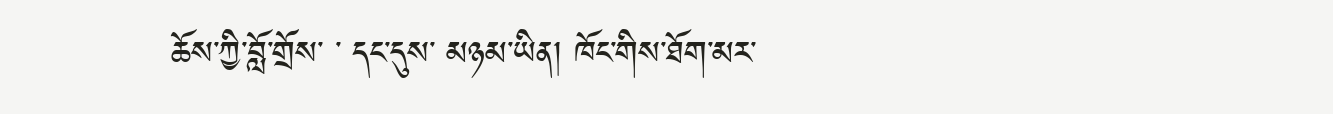ཆོས་ཀྱི་བློ་གྲོས་ ་ དང་དུས་ མཉམ་ཡིན། ཁོང་གིས་ཐོག་མར་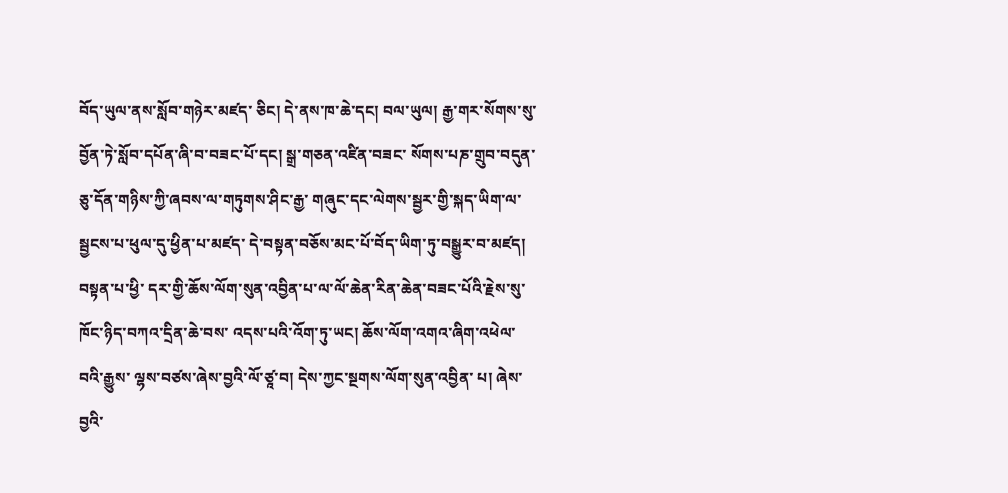བོད་ཡུལ་ནས་སློབ་གཉེར་མཛད་ ཅིང། དེ་ནས་ཁ་ཆེ་དང། བལ་ཡུལ། རྒྱ་གར་སོགས་སུ་ བྱོན་ཏེ་སློབ་དཔོན་ཞི་བ་བཟང་པོ་དང། སྒྲ་གཅན་འཛིན་བཟང་ སོགས་པཎ་གྲུབ་བདུན་ཅུ་དོན་གཉིས་ཀྱི་ཞབས་ལ་གཏུགས་ཤིང་རྒྱ་ གཞུང་དང་ལེགས་སྦྱར་གྱི་སྐད་ཡིག་ལ་སྦྱངས་པ་ཕུལ་དུ་ཕྱིན་པ་མཛད་ དེ་བསྟན་བཅོས་མང་པོ་བོད་ཡིག་ཏུ་བསྒྱུར་བ་མཛད། བསྟན་པ་ཕྱི་ དར་གྱི་ཆོས་ལོག་སུན་འབྱིན་པ་ལ་ལོ་ཆེན་རིན་ཆེན་བཟང་པོའི་རྗེས་སུ་ ཁོང་ཉིད་བཀའ་དྲིན་ཆེ་བས་ འདས་པའི་འོག་ཏུ་ཡང། ཆོས་ལོག་འགའ་ཞིག་འཕེལ་བའི་རྒྱུས་ ལྷས་བཙས་ཞེས་བྱའི་ལོ་ཙཱ་བ། དེས་ཀྱང་སྔགས་ལོག་སུན་འབྱིན་ པ། ཞེས་བྱའི་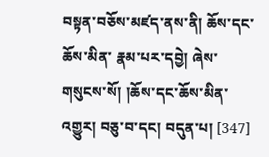བསྟན་བཅོས་མཛད་ནས་ནི། ཆོས་དང་ཆོས་མིན་ རྣམ་པར་དབྱེ། ཞེས་གསུངས་སོ། །ཆོས་དང་ཆོས་མིན་ འགྱུར། བཅུ་བ་དང། བདུན་པ། [347]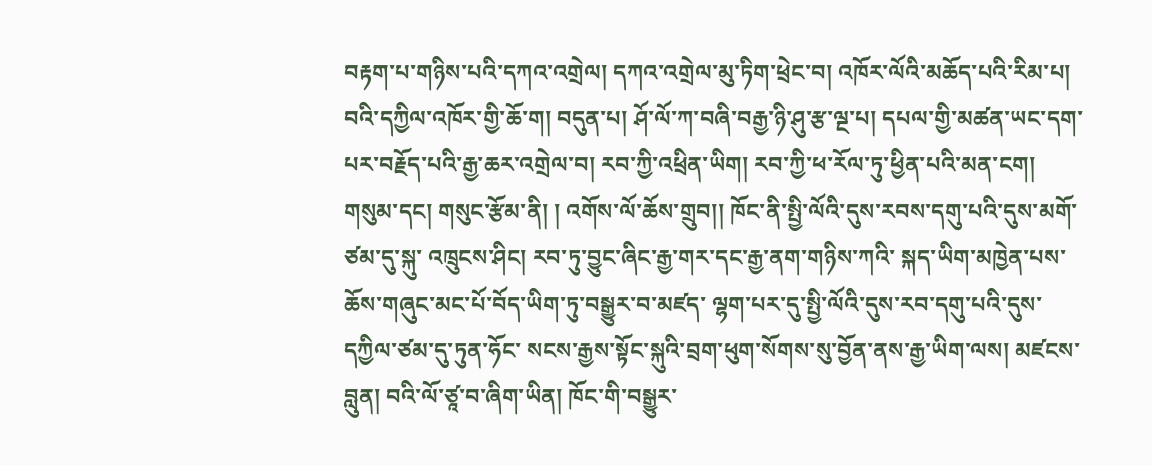བརྟག་པ་གཉིས་པའི་དཀའ་འགྲེལ། དཀའ་འགྲེལ་མུ་ཏིག་ཕྲེང་བ། འཁོར་ལོའི་མཆོད་པའི་རིམ་པ། བའི་དཀྱིལ་འཁོར་གྱི་ཆོ་ག། བདུན་པ། ཤོ་ལོ་ཀ་བཞི་བརྒྱ་ཉི་ཤུ་རྩ་ལྔ་པ། དཔལ་གྱི་མཚན་ཡང་དག་པར་བརྗོད་པའི་རྒྱ་ཆར་འགྲེལ་བ། རབ་ཀྱི་འཕྲིན་ཡིག། རབ་ཀྱི་ཕ་རོལ་ཏུ་ཕྱིན་པའི་མན་ངག། གསུམ་དང། གསུང་རྩོམ་ནི། ། འགོས་ལོ་ཆོས་གྲུབ།། ཁོང་ནི་སྤྱི་ལོའི་དུས་རབས་དགུ་པའི་དུས་མགོ་ཙམ་དུ་སྐུ་ འཁྲུངས་ཤིང། རབ་ཏུ་བྱུང་ཞིང་རྒྱ་གར་དང་རྒྱ་ནག་གཉིས་ཀའི་ སྐད་ཡིག་མཁྱེན་པས་ཆོས་གཞུང་མང་པོ་བོད་ཡིག་ཏུ་བསྒྱུར་བ་མཛད་ ལྷག་པར་དུ་སྤྱི་ལོའི་དུས་རབ་དགུ་པའི་དུས་དཀྱིལ་ཙམ་དུ་ཏུན་ཧོང་ སངས་རྒྱས་སྟོང་སྐུའི་བྲག་ཕུག་སོགས་སུ་བྱོན་ནས་རྒྱ་ཡིག་ལས། མཛངས་བླུན། བའི་ལོ་ཙཱ་བ་ཞིག་ཡིན། ཁོང་གི་བསྒྱུར་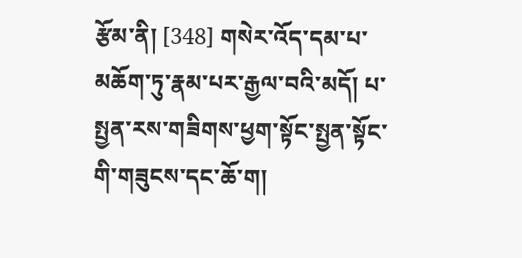རྩོམ་ནི། [348] གསེར་འོད་དམ་པ་མཆོག་ཏུ་རྣམ་པར་རྒྱལ་བའི་མདོ། པ་སྤྱན་རས་གཟིགས་ཕྱག་སྟོང་སྤྱན་སྟོང་གི་གཟུངས་དང་ཆོ་ག།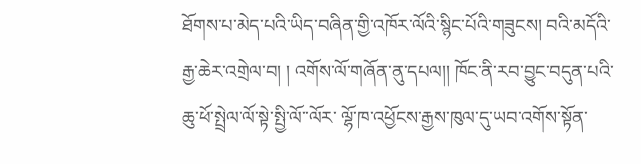ཐོགས་པ་མེད་པའི་ཡིད་བཞིན་གྱི་འཁོར་ལོའི་སྙིང་པོའི་གཟུངས། བའི་མདོའི་རྒྱ་ཆེར་འགྲེལ་བ། ། འགོས་ལོ་གཞོན་ནུ་དཔལ།། ཁོང་ནི་རབ་བྱུང་བདུན་པའི་ཆུ་ཕོ་སྤྲེལ་ལོ་སྟེ་སྤྱི་ལོ་་ལོར་ ལྷོ་ཁ་འཕྱོངས་རྒྱས་ཁུལ་དུ་ཡབ་འགོས་སྟོན་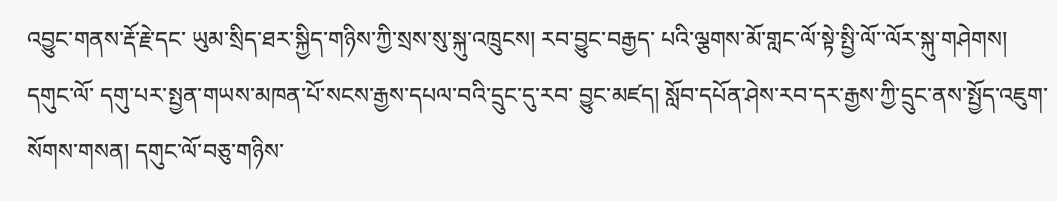འབྱུང་གནས་རྡོ་རྗེ་དང་ ཡུམ་སྲིད་ཐར་སྐྱིད་གཉིས་ཀྱི་སྲས་སུ་སྐུ་འཁྲུངས། རབ་བྱུང་བརྒྱད་ པའི་ལྕགས་མོ་གླང་ལོ་སྟེ་སྤྱི་ལོ་་ལོར་སྐུ་གཤེགས། དགུང་ལོ་ དགུ་པར་སྤྱན་གཡས་མཁན་པོ་སངས་རྒྱས་དཔལ་བའི་དྲུང་དུ་རབ་ བྱུང་མཛད། སློབ་དཔོན་ཤེས་རབ་དར་རྒྱས་ཀྱི་དྲུང་ནས་སྤྱོད་འཇུག་ སོགས་གསན། དགུང་ལོ་བཅུ་གཉིས་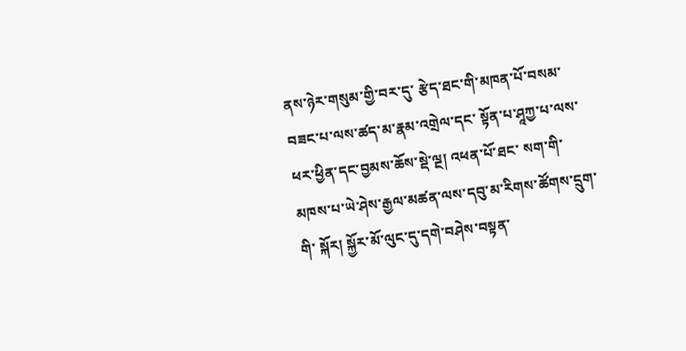ནས་ཉེར་གསུམ་གྱི་བར་དུ་ རྩེད་ཐང་གི་མཁན་པོ་བསམ་བཟང་པ་ལས་ཚད་མ་རྣམ་འགྲེལ་དང་ སྟོན་པ་ཤཱཀྱ་པ་ལས་ཕར་ཕྱིན་དང་བྱམས་ཆོས་སྡེ་ལྔ། འཕན་པོ་ཐང་ སག་གི་མཁས་པ་ཡེ་ཤེས་རྒྱལ་མཚན་ལས་དབུ་མ་རིགས་ཚོགས་དྲུག་གི་ སྐོར། སྐྱོར་མོ་ལུང་དུ་དགེ་བཤེས་བསྟན་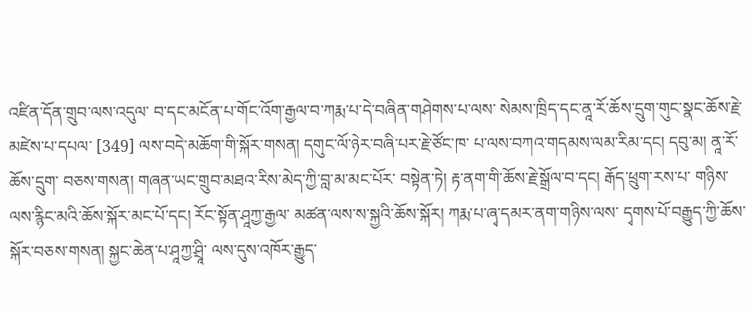འཛིན་དོན་གྲུབ་ལས་འདུལ་ བ་དང་མངོན་པ་གོང་འོག་རྒྱལ་བ་ཀརྨ་པ་དེ་བཞིན་གཤེགས་པ་ལས་ སེམས་ཁྲིད་དང་ནཱ་རོ་ཆོས་དྲུག་གུང་སྣང་ཆོས་རྗེ་མཛེས་པ་དཔལ་ [349] ལས་བདེ་མཆོག་གི་སྐོར་གསན། དགུང་ལོ་ཉེར་བཞི་པར་རྗེ་ཙོང་ཁ་ པ་ལས་བཀའ་གདམས་ལམ་རིམ་དང། དབུ་མ། ནཱ་རོ་ཆོས་དྲུག་ བཅས་གསན། གཞན་ཡང་གྲུབ་མཐའ་རིས་མེད་ཀྱི་བླ་མ་མང་པོར་ བསྟེན་ཏེ། རྟ་ནག་གི་ཆོས་རྗེ་སྒྲོལ་བ་དང། རྒོད་ཕྲུག་རས་པ་ གཉིས་ལས་རྙིང་མའི་ཆོས་སྐོར་མང་པོ་དང། རོང་སྟོན་ཤཱཀྱ་རྒྱལ་ མཚན་ལས་ས་སྐྱའི་ཆོས་སྐོར། ཀརྨ་པ་ཞྭ་དམར་ནག་གཉིས་ལས་ དྭགས་པོ་བརྒྱུད་ཀྱི་ཆོས་སྐོར་བཅས་གསན། སྐྱང་ཆེན་པ་ཤཱཀྱ་ཤྲཱི་ ལས་དུས་འཁོར་རྒྱུད་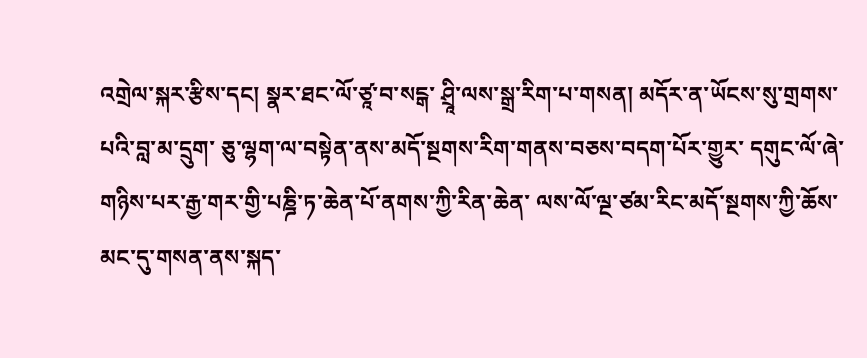འགྲེལ་སྐར་རྩིས་དང། སྣར་ཐང་ལོ་ཙཱ་བ་སངྒ་ ཤྲཱི་ལས་སྒྲ་རིག་པ་གསན། མདོར་ན་ཡོངས་སུ་གྲགས་པའི་བླ་མ་དྲུག་ ཅུ་ལྷག་ལ་བསྟེན་ནས་མདོ་སྔགས་རིག་གནས་བཅས་བདག་པོར་གྱུར་ དགུང་ལོ་ཞེ་གཉིས་པར་རྒྱ་གར་གྱི་པཎྜི་ཏ་ཆེན་པོ་ནགས་ཀྱི་རིན་ཆེན་ ལས་ལོ་ལྔ་ཙམ་རིང་མདོ་སྔགས་ཀྱི་ཆོས་མང་དུ་གསན་ནས་སྐད་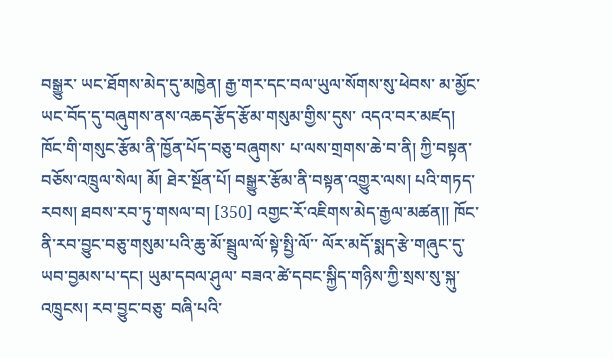བསྒྱུར་ ཡང་ཐོགས་མེད་དུ་མཁྱེན། རྒྱ་གར་དང་བལ་ཡུལ་སོགས་སུ་ཕེབས་ མ་མྱོང་ཡང་བོད་དུ་བཞུགས་ནས་འཆད་རྩོད་རྩོམ་གསུམ་གྱིས་དུས་ འདའ་བར་མཛད། ཁོང་གི་གསུང་རྩོམ་ནི་ཁྱོན་པོད་བཅུ་བཞུགས་ པ་ལས་གྲགས་ཆེ་བ་ནི། ཀྱི་བསྟན་བཅོས་འཁྲུལ་སེལ། མོ། ཐེར་སྔོན་པོ། བསྒྱུར་རྩོམ་ནི་བསྟན་འགྱུར་ལས། པའི་གཏད་རབས། ཐབས་རབ་ཏུ་གསལ་བ། [350] འགྱང་རོ་འཇིགས་མེད་རྒྱལ་མཚན།། ཁོང་ནི་རབ་བྱུང་བཅུ་གསུམ་པའི་ཆུ་མོ་སྦྲུལ་ལོ་སྟེ་སྤྱི་ལོ་་ ལོར་མདོ་སྨད་རྩེ་གཞུང་དུ་ཡབ་བྱམས་པ་དང། ཡུམ་དབལ་ཤུལ་ བཟའ་ཚེ་དབང་སྐྱིད་གཉིས་ཀྱི་སྲས་སུ་སྐུ་འཁྲུངས། རབ་བྱུང་བཅུ་ བཞི་པའི་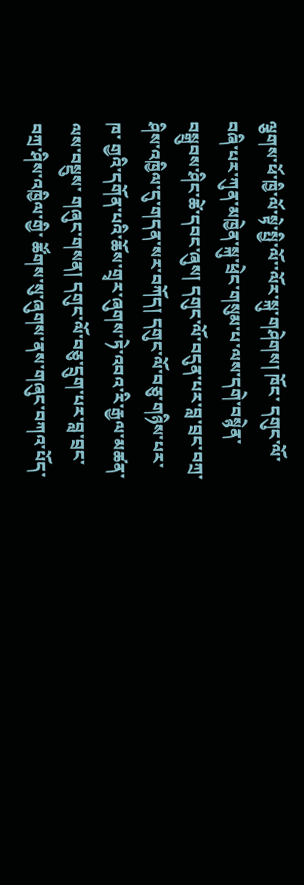ལྕགས་ཕོ་ཁྱི་ལོ་སྟེ་སྤྱི་ལོ་་ལོར་སྐུ་གཤེགས། ཁོང་ དགུང་ལོ་བཞི་པར་ཀུན་མཁྱེན་སྐུ་ཕྲེང་གསུམ་པ་ལས་དགེ་བསྙེན་ བསྒྲུབས་ཤིང་ཚེ་དབང་ཞུས། དགུང་ལོ་བདུན་པར་བླ་བྲང་བཀྲ་ ཤིས་འཁྱིལ་དུ་གདན་སར་བཀོད། དགུང་ལོ་བཅུ་གཉིས་པར་ཁ་ གྱའི་དགོན་པའི་ཆོས་གྲྭར་ཞུགས་ཏེ་འབའ་རི་རྒྱལ་མཚན་ལས་བསྡུས་ གཞུང་གསན། དགུང་ལོ་བཅུ་དྲུག་པར་བླ་བྲང་བཀྲ་ཤིས་འཁྱིལ་གྱི་ ཚོགས་སུ་ཞུགས་ནས་གཞུང་བཀའ་པོད་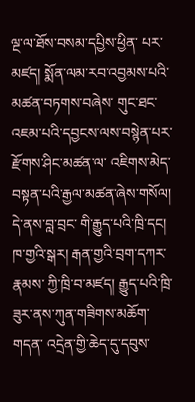ལྔ་ལ་ཐོས་བསམ་དཔྱིས་ཕྱིན་ པར་མཛད། སྨོན་ལམ་རབ་འབྱམས་པའི་མཚན་བཏགས་བཞེས་ གུང་ཐང་འཇམ་པའི་དབྱངས་ལས་བསྙེན་པར་རྫོགས་ཤིང་མཚན་ལ་ འཇིགས་མེད་བསྟན་པའི་རྒྱལ་མཚན་ཞེས་གསོལ། དེ་ནས་བླ་བྲང་ གི་རྒྱུད་པའི་ཁྲི་དང། ཁ་གྱའི་སྒར། རྒན་གྱའི་བྲག་དཀར་རྣམས་ ཀྱི་ཁྲི་བ་མཛད། རྒྱུད་པའི་ཁྲི་ཟུར་ནས་ཀུན་གཟིགས་མཆོག་གདན་ འདྲེན་གྱི་ཆེད་དུ་དབུས་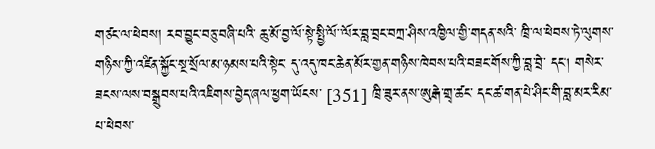གཙང་ལ་ཕེབས། རབ་བྱུང་བཅུ་བཞི་པའི་ ཆུ་མོ་བྱ་ལོ་སྟེ་སྤྱི་ལོ་་ལོར་བླ་བྲང་བཀྲ་ཤིས་འཁྱིལ་གྱི་གདན་སའི་ ཁྲི་ལ་ཕེབས་ཏེ་ལུགས་གཉིས་ཀྱི་འཛིན་སྐྱོང་སྔ་སྲོལ་མ་ཉམས་པའི་སྟེང་ དུ་འདུ་ཁང་ཆེན་མོར་གྱན་གཉིས་ཁེབས་པའི་བཟང་གོས་ཀྱི་བླ་བྲེ་ དང། གསེར་ཟངས་ལས་བསྒྲུབས་པའི་འཇིགས་བྱེད་ཞལ་ཕྱག་ཡོངས་ [351] ཁྲི་ཟུར་ནས་ཨུརྒེ་གྲྭ་ཚང་ དང་ཚ་གན་པེ་ཤིང་གི་བླ་མར་རིམ་པ་ཕེབས་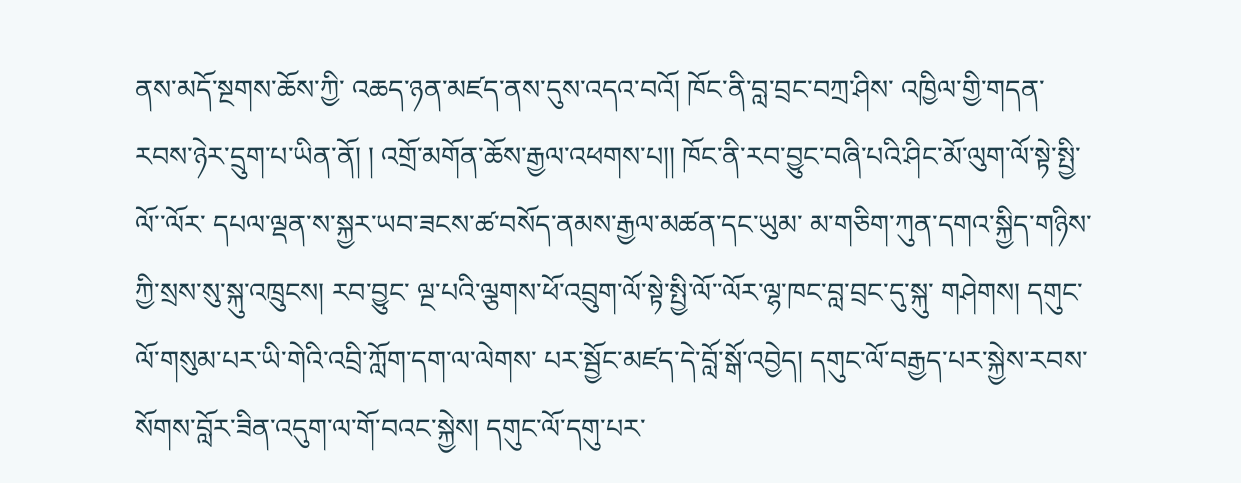ནས་མདོ་སྔགས་ཆོས་ཀྱི་ འཆད་ཉན་མཛད་ནས་དུས་འདའ་བའོ། ཁོང་ནི་བླ་བྲང་བཀྲ་ཤིས་ འཁྱིལ་གྱི་གདན་རབས་ཉེར་དྲུག་པ་ཡིན་ནོ། ། འགྲོ་མགོན་ཆོས་རྒྱལ་འཕགས་པ།། ཁོང་ནི་རབ་བྱུང་བཞི་པའི་ཤིང་མོ་ལུག་ལོ་སྟེ་སྤྱི་ལོ་་ལོར་ དཔལ་ལྡན་ས་སྐྱར་ཡབ་ཟངས་ཚ་བསོད་ནམས་རྒྱལ་མཚན་དང་ཡུམ་ མ་གཅིག་ཀུན་དགའ་སྐྱིད་གཉིས་ཀྱི་སྲས་སུ་སྐུ་འཁྲུངས། རབ་བྱུང་ ལྔ་པའི་ལྕགས་ཕོ་འབྲུག་ལོ་སྟེ་སྤྱི་ལོ་་ལོར་ལྷ་ཁང་བླ་བྲང་དུ་སྐུ་ གཤེགས། དགུང་ལོ་གསུམ་པར་ཡི་གེའི་འབྲི་ཀློག་དག་ལ་ལེགས་ པར་སྦྱོང་མཛད་དེ་བློ་སྒོ་འབྱེད། དགུང་ལོ་བརྒྱད་པར་སྐྱེས་རབས་ སོགས་བློར་ཟིན་འདུག་ལ་གོ་བའང་སྐྱེས། དགུང་ལོ་དགུ་པར་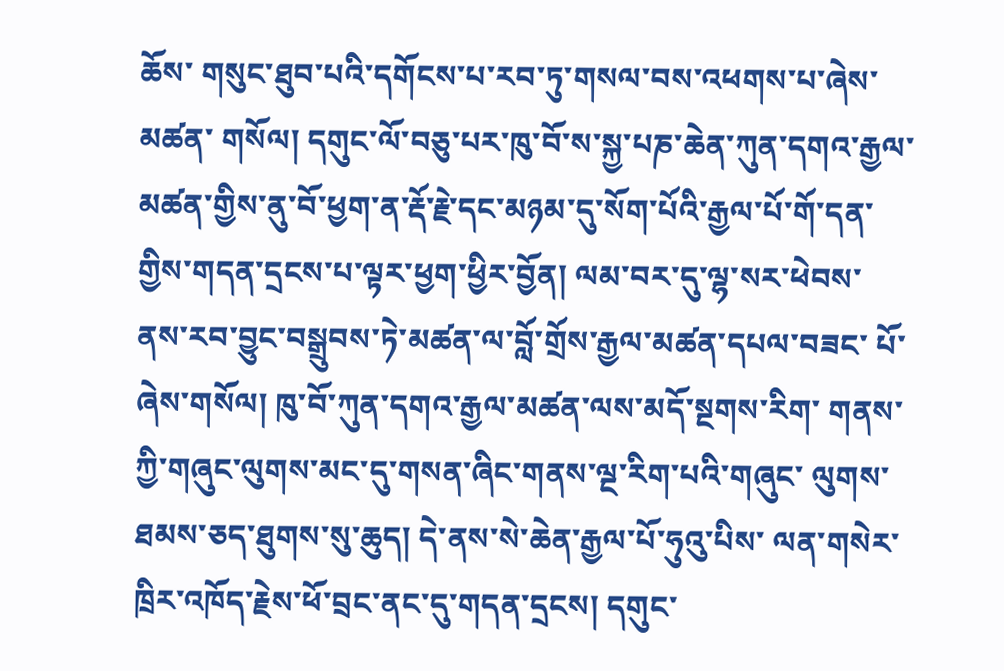ཆོས་ གསུང་ཐུབ་པའི་དགོངས་པ་རབ་ཏུ་གསལ་བས་འཕགས་པ་ཞེས་མཚན་ གསོལ། དགུང་ལོ་བཅུ་པར་ཁུ་བོ་ས་སྐྱ་པཎ་ཆེན་ཀུན་དགའ་རྒྱལ་ མཚན་གྱིས་ནུ་བོ་ཕྱག་ན་རྡོ་རྗེ་དང་མཉམ་དུ་སོག་པོའི་རྒྱལ་པོ་གོ་དན་ གྱིས་གདན་དྲངས་པ་ལྟར་ཕྱག་ཕྱིར་བྱོན། ལམ་བར་དུ་ལྷ་སར་ཕེབས་ ནས་རབ་བྱུང་བསྒྲུབས་ཏེ་མཚན་ལ་བློ་གྲོས་རྒྱལ་མཚན་དཔལ་བཟང་ པོ་ཞེས་གསོལ། ཁུ་བོ་ཀུན་དགའ་རྒྱལ་མཚན་ལས་མདོ་སྔགས་རིག་ གནས་ཀྱི་གཞུང་ལུགས་མང་དུ་གསན་ཞིང་གནས་ལྔ་རིག་པའི་གཞུང་ ལུགས་ཐམས་ཅད་ཐུགས་སུ་ཆུད། དེ་ནས་སེ་ཆེན་རྒྱལ་པོ་ཧུའུ་པིས་ ལན་གསེར་ཁྲིར་འཁོད་རྗེས་ཕོ་བྲང་ནང་དུ་གདན་དྲངས། དགུང་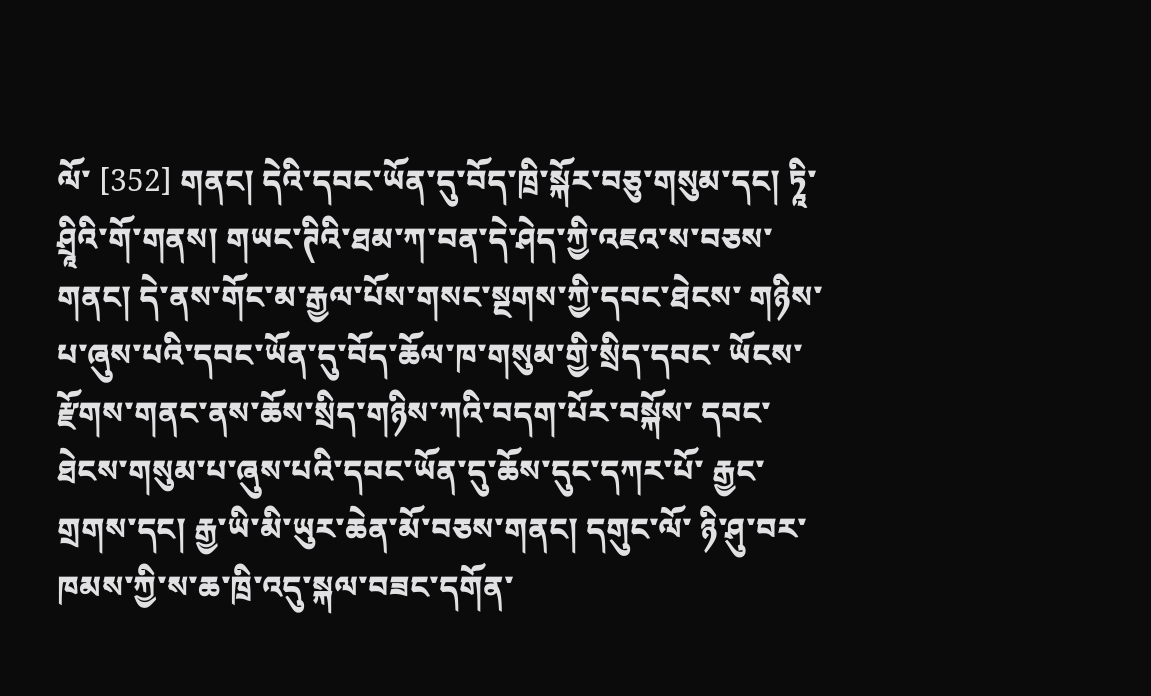ལོ་ [352] གནང། དེའི་དབང་ཡོན་དུ་བོད་ཁྲི་སྐོར་བཅུ་གསུམ་དང། ཏཱི་ ཤྲཱིའི་གོ་གནས། གཡང་ཊིའི་ཐམ་ཀ་བན་དེ་ཤེད་ཀྱི་འཇའ་ས་བཅས་ གནང། དེ་ནས་གོང་མ་རྒྱལ་པོས་གསང་སྔགས་ཀྱི་དབང་ཐེངས་ གཉིས་པ་ཞུས་པའི་དབང་ཡོན་དུ་བོད་ཆོལ་ཁ་གསུམ་གྱི་སྲིད་དབང་ ཡོངས་རྫོགས་གནང་ནས་ཆོས་སྲིད་གཉིས་ཀའི་བདག་པོར་བསྐོས་ དབང་ཐེངས་གསུམ་པ་ཞུས་པའི་དབང་ཡོན་དུ་ཆོས་དུང་དཀར་པོ་ རྒྱང་གྲགས་དང། རྒྱ་ཡི་མི་ཡུར་ཆེན་མོ་བཅས་གནང། དགུང་ལོ་ ཉི་ཤུ་བར་ཁམས་ཀྱི་ས་ཆ་ཁྲི་འདུ་སྐལ་བཟང་དགོན་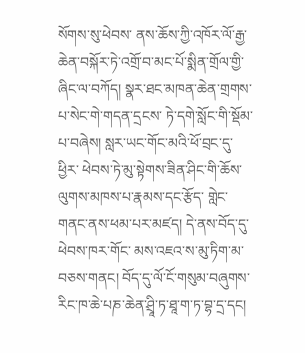སོགས་སུ་ཕེབས་ ནས་ཆོས་ཀྱི་འཁོར་ལོ་རྒྱ་ཆེན་བསྐོར་ཏེ་འགྲོ་བ་མང་པོ་སྨིན་གྲོལ་གྱི་ ཞིང་ལ་བཀོད། སྣར་ཐང་མཁན་ཆེན་གྲགས་པ་སེང་གེ་གདན་དྲངས་ ཏེ་དགེ་སློང་གི་སྡོམ་པ་བཞེས། སླར་ཡང་གོང་མའི་ཕོ་བྲང་དུ་ཕྱིར་ ཕེབས་ཏེ་མུ་སྟེགས་ཟིན་ཤིང་གི་ཆོས་ལུགས་མཁས་པ་རྣམས་དང་རྩོད་ གླེང་གནང་ནས་ཕམ་པར་མཛད། དེ་ནས་བོད་དུ་ཕེབས་ཁར་གོང་ མས་འཇའ་ས་མུ་ཏིག་མ་བཅས་གནང། བོད་དུ་ལོ་ངོ་གསུམ་བཞུགས་ རིང་ཁ་ཆེ་པཎ་ཆེན་ཤྲཱི་ཏ་ཐཱ་ག་ཏ་བྷ་དྲ་དང།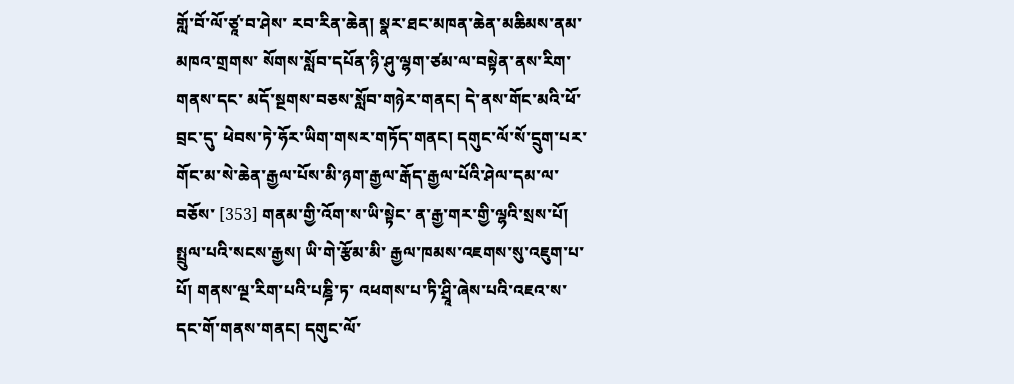གློ་བོ་ལོ་ཙཱ་བ་ཤེས་ རབ་རིན་ཆེན། སྣར་ཐང་མཁན་ཆེན་མཆིམས་ནམ་མཁའ་གྲགས་ སོགས་སློབ་དཔོན་ཉི་ཤུ་ལྷག་ཙམ་ལ་བསྟེན་ནས་རིག་གནས་དང་ མདོ་སྔགས་བཅས་སློབ་གཉེར་གནང། དེ་ནས་གོང་མའི་ཕོ་བྲང་དུ་ ཕེབས་ཏེ་ཧོར་ཡིག་གསར་གཏོད་གནང། དགུང་ལོ་སོ་དྲུག་པར་ གོང་མ་སེ་ཆེན་རྒྱལ་པོས་མི་ཉག་རྒྱལ་རྒོད་རྒྱལ་པོའི་ཤེལ་དམ་ལ་བཅོས་ [353] གནམ་གྱི་འོག་ས་ཡི་སྟེང་ ན་རྒྱ་གར་གྱི་ལྷའི་སྲས་པོ། སྤྲུལ་པའི་སངས་རྒྱས། ཡི་གེ་རྩོམ་མི་ རྒྱལ་ཁམས་འཇགས་སུ་འཇུག་པ་པོ། གནས་ལྔ་རིག་པའི་པཎྜི་ཏ་ འཕགས་པ་ཏི་ཤྲཱི་ཞེས་པའི་འཇའ་ས་དང་གོ་གནས་གནང། དགུང་ལོ་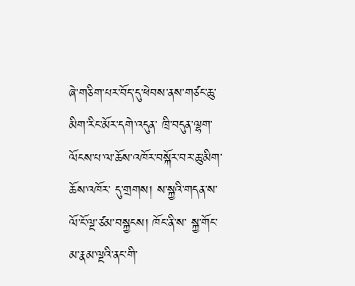ཞེ་གཅིག་པར་བོད་དུ་ཕེབས་ནས་གཙང་ཆུ་མིག་རིང་མོར་དགེ་འདུན་ ཁྲི་བདུན་ལྷག་ལོངས་པ་ལ་ཆོས་འཁོར་བསྐོར་བར་ཆུ་མིག་ཆོས་འཁོར་ དུ་གྲགས། ས་སྐྱའི་གདན་ས་ལོ་ངོ་ལྔ་ཙམ་བསྐྱངས། ཁོང་ནི་ས་ སྐྱ་གོང་མ་རྣམ་ལྔའི་ནང་གི་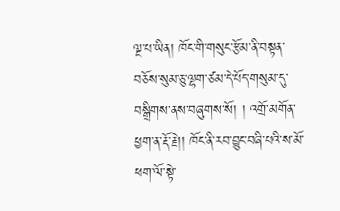ལྔ་པ་ཡིན། ཁོང་གི་གསུང་རྩོམ་ནི་བསྟན་ བཅོས་སུམ་ཅུ་ལྷག་ཙམ་དེ་པོད་གསུམ་དུ་བསྒྲིགས་ནས་བཞུགས་སོ། ། འགྲོ་མགོན་ཕྱག་ན་རྡོ་རྗེ།། ཁོང་ནི་རབ་བྱུང་བཞི་པའི་ས་མོ་ཕག་ལོ་སྟེ་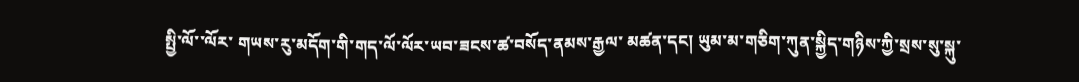སྤྱི་ལོ་་ལོར་ གཡས་རུ་མདོག་གི་གད་ལོ་ལོར་ཡབ་ཟངས་ཚ་བསོད་ནམས་རྒྱལ་ མཚན་དང། ཡུམ་མ་གཅིག་ཀུན་སྐྱིད་གཉིས་ཀྱི་སྲས་སུ་སྐུ་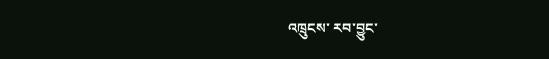འཁྲུངས་ རབ་བྱུང་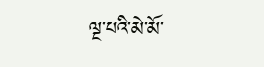ལྔ་པའི་མེ་མོ་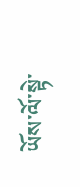ཡོས་ལོ་སྟེ་